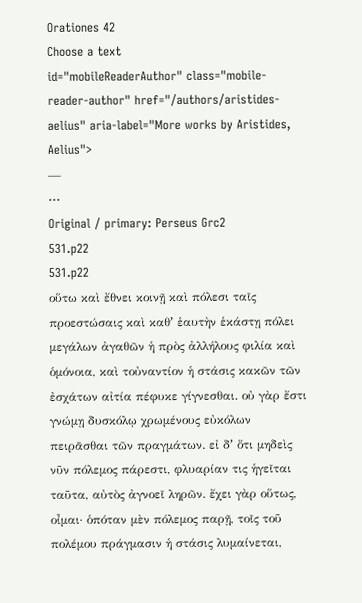Orationes 42
Choose a text
id="mobileReaderAuthor" class="mobile-reader-author" href="/authors/aristides-aelius" aria-label="More works by Aristides, Aelius">
—
⋯
Original / primary: Perseus Grc2
531.p22
531.p22
οὕτω καὶ ἔθνει κοινῇ καὶ πόλεσι ταῖς προεστώσαις καὶ καθʼ ἑαυτὴν ἑκάστῃ πόλει μεγάλων ἀγαθῶν ἡ πρὸς ἀλλήλους φιλία καὶ ὁμόνοια, καὶ τοὐναντίον ἡ στάσις κακῶν τῶν ἐσχάτων αἰτία πέφυκε γίγνεσθαι. οὐ γὰρ ἔστι γνώμῃ δυσκόλῳ χρωμένους εὐκόλων πειρᾶσθαι τῶν πραγμάτων. εἰ δʼ ὅτι μηδεὶς νῦν πόλεμος πάρεστι, φλυαρίαν τις ἡγεῖται ταῦτα, αὐτὸς ἀγνοεῖ ληρῶν. ἔχει γὰρ οὕτως, οἶμαι· ὁπόταν μὲν πόλεμος παρῇ, τοῖς τοῦ πολέμου πράγμασιν ἡ στάσις λυμαίνεται,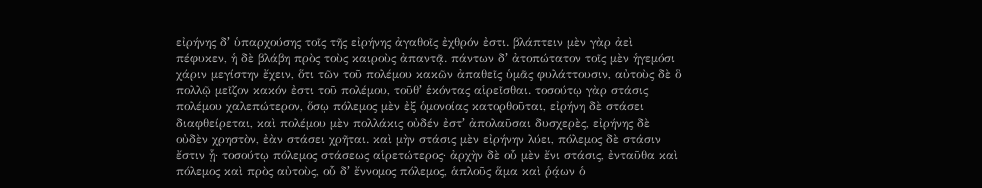εἰρήνης δʼ ὑπαρχούσης τοῖς τῆς εἰρήνης ἀγαθοῖς ἐχθρόν ἐστι. βλάπτειν μὲν γὰρ ἀεὶ πέφυκεν, ἡ δὲ βλάβη πρὸς τοὺς καιροὺς ἀπαντᾷ. πάντων δʼ ἀτοπώτατον τοῖς μὲν ἡγεμόσι χάριν μεγίστην ἔχειν, ὅτι τῶν τοῦ πολέμου κακῶν ἀπαθεῖς ὑμᾶς φυλάττουσιν, αὐτοὺς δὲ ὃ πολλῷ μεῖζον κακόν ἐστι τοῦ πολέμου, τοῦθʼ ἑκόντας αἱρεῖσθαι. τοσούτῳ γὰρ στάσις πολέμου χαλεπώτερον, ὅσῳ πόλεμος μὲν ἐξ ὁμονοίας κατορθοῦται, εἰρήνη δὲ στάσει διαφθείρεται, καὶ πολέμου μὲν πολλάκις οὐδέν ἐστʼ ἀπολαῦσαι δυσχερὲς, εἰρήνης δὲ οὐδὲν χρηστὸν, ἐὰν στάσει χρῆται. καὶ μὴν στάσις μὲν εἰρήνην λύει, πόλεμος δὲ στάσιν ἔστιν ᾗ· τοσούτῳ πόλεμος στάσεως αἱρετώτερος· ἀρχὴν δὲ οὗ μὲν ἔνι στάσις, ἐνταῦθα καὶ πόλεμος καὶ πρὸς αὐτοὺς, οὗ δʼ ἔννομος πόλεμος, ἁπλοῦς ἅμα καὶ ῥᾴων ὁ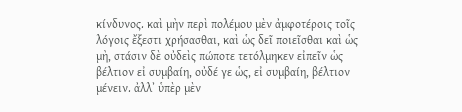κίνδυνος. καὶ μὴν περὶ πολέμου μὲν ἀμφοτέροις τοῖς λόγοις ἔξεστι χρήσασθαι, καὶ ὡς δεῖ ποιεῖσθαι καὶ ὡς μὴ, στάσιν δὲ οὐδεὶς πώποτε τετόλμηκεν εἰπεῖν ὡς βέλτιον εἰ συμβαίη, οὐδέ γε ὡς, εἰ συμβαίη, βέλτιον μένειν. ἀλλʼ ὑπὲρ μὲν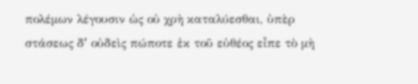πολέμων λέγουσιν ὡς οὐ χρὴ καταλύεσθαι, ὑπὲρ στάσεως δʼ οὐδεὶς πώποτε ἐκ τοῦ εὐθέος εἶπε τὸ μὴ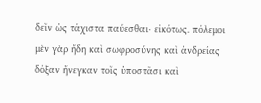δεῖν ὡς τάχιστα παύεσθαι· εἰκότως. πόλεμοι μὲν γὰρ ἤδη καὶ σωφροσύνης καὶ ἀνδρείας δόξαν ἤνεγκαν τοῖς ὑποστᾶσι καὶ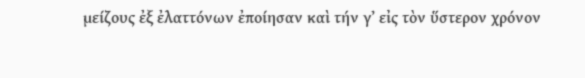μείζους ἐξ ἐλαττόνων ἐποίησαν καὶ τήν γʼ εἰς τὸν ὕστερον χρόνον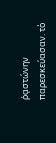ῥᾳστώνην παρεσκεύασαν. τὸ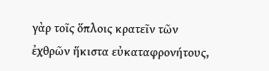γὰρ τοῖς ὅπλοις κρατεῖν τῶν ἐχθρῶν ἥκιστα εὐκαταφρονήτους,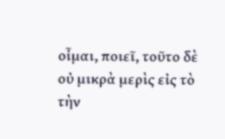οἶμαι, ποιεῖ, τοῦτο δὲ οὐ μικρὰ μερὶς εἰς τὸ τὴν